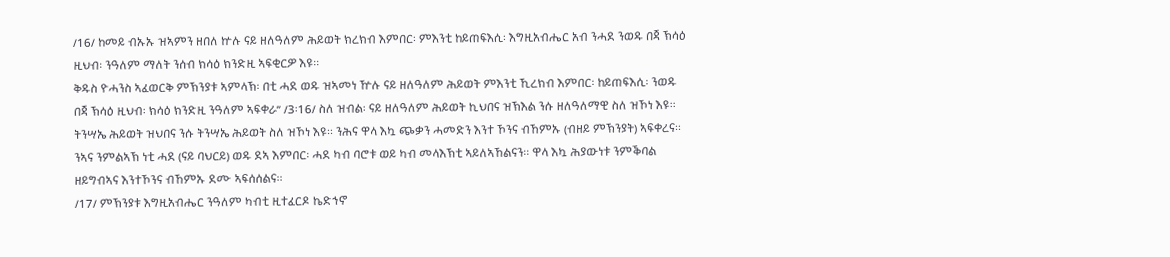/16/ ከመይ ብኡኡ ዝኣምን ዘበለ ኵሉ ናይ ዘለዓለም ሕይወት ክረክብ እምበር፡ ምእንቲ ከይጠፍእሲ፡ እግዚአብሔር አብ ንሓደ ንወዱ በጃ ኽሳዕ ዚህብ፡ ንዓለም ማለት ንሰብ ክሳዕ ክንድዚ ኣፍቂርዎ እዩ።
ቅዱስ ዮሓንስ ኣፈወርቅ ምኽንያቱ ኣምላኽ፡ በቲ ሓደ ወዱ ዝኣመነ ዅሉ ናይ ዘለዓለም ሕይወት ምእንቲ ኺረክብ እምበር፡ ከይጠፍእሲ፡ ንወዱ በጃ ኽሳዕ ዚህብ፡ ክሳዕ ክንድዚ ንዓለም ኣፍቀራ” /3፡16/ ስለ ዝብል፡ ናይ ዘለዓለም ሕይወት ኪህበና ዝኽእል ንሱ ዘለዓለማዊ ስለ ዝኾነ እዩ። ትንሣኤ ሕይወት ዝህበና ንሱ ትንሣኤ ሕይወት ስለ ዝኾነ እዩ። ንሕና ዋላ እኳ ጭቃን ሓመድን እንተ ኾንና ብኸምኡ (ብዘይ ምኽንያት) ኣፍቀረና። ንኣና ንምልኣኽ ነቲ ሓደ (ናይ ባህርይ) ወዱ ደኣ እምበር፡ ሓደ ካብ ባሮቱ ወይ ካብ መላእኽቲ ኣይለኣኸልናን። ዋላ እኳ ሕያውነቱ ንምቕባል ዘይግብኣና እንተኾንና ብኸምኡ ደሙ ኣፍሰሰልና።
/17/ ምኽንያቱ እግዚአብሔር ንዓለም ካብቲ ዚተፈርዶ ኬድኅኖ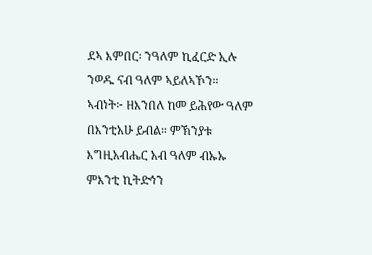ደኣ እምበር፡ ንዓለም ኪፈርድ ኢሉ ንወዱ ናብ ዓለም ኣይለኣኾን።
ኣብነት፦ ዘእንበለ ከመ ይሕየው ዓለም በእንቲአሁ ይብል። ምኽንያቱ እግዚአብሔር አብ ዓለም ብኡኡ ምእንቲ ኪትድኅን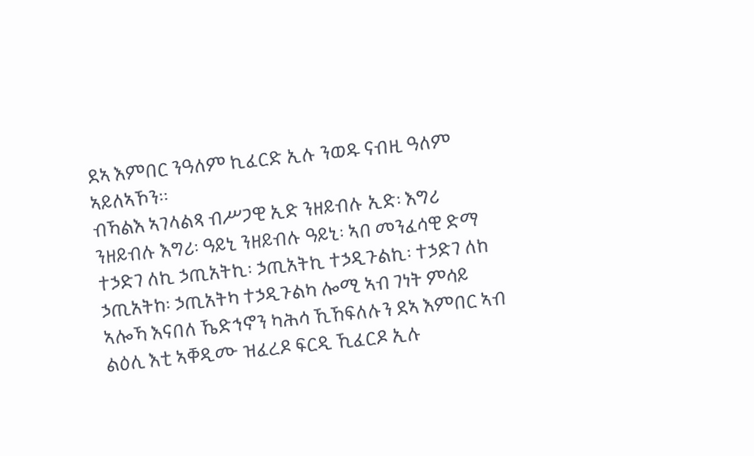ደኣ እምበር ንዓለም ኪፈርድ ኢሉ ንወዱ ናብዚ ዓለም ኣይለኣኾን።
ብኻልእ ኣገላልጻ ብሥጋዊ ኢድ ንዘይብሉ ኢድ፡ እግሪ ንዘይብሉ እግሪ፡ ዓይኒ ንዘይብሉ ዓይኒ፡ ኣበ መንፈሳዊ ድማ ተኃድገ ለኪ ኃጢአትኪ፡ ኃጢአትኪ ተኃዲጉልኪ፡ ተኃድገ ለከ ኃጢአትከ፡ ኃጢአትካ ተኃዲጉልካ ሎሚ ኣብ ገነት ምሳይ ኣሎኻ እናበለ ኼድኅኖን ካሕሳ ኺኸፍለሉን ደኣ እምበር ኣብ ልዕሊ እቲ ኣቐዲሙ ዝፈረዶ ፍርዲ ኺፈርዶ ኢሉ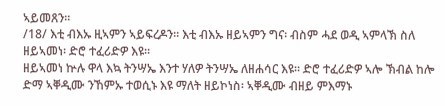ኣይመጸን።
/18/ እቲ ብእኡ ዚኣምን ኣይፍረዶን። እቲ ብእኡ ዘይኣምን ግና፡ ብስም ሓደ ወዲ ኣምላኽ ስለ ዘይኣመነ፡ ድሮ ተፈሪድዎ እዩ።
ዘይኣመነ ኵሉ ዋላ እኳ ትንሣኤ እንተ ሃለዎ ትንሣኤ ለዘሐሳር እዩ። ድሮ ተፈሪድዎ ኣሎ ኽብል ከሎ ድማ ኣቐዲሙ ንኸምኡ ተወሲኑ እዩ ማለት ዘይኮነስ፡ ኣቐዲሙ ብዘይ ምእማኑ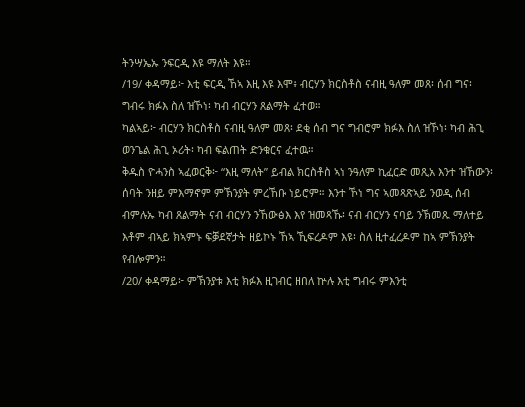ትንሣኤኡ ንፍርዲ እዩ ማለት እዩ።
/19/ ቀዳማይ፦ እቲ ፍርዲ ኸኣ እዚ እዩ እሞ፥ ብርሃን ክርስቶስ ናብዚ ዓለም መጸ፡ ሰብ ግና፡ ግብሩ ክፉእ ስለ ዝኾነ፡ ካብ ብርሃን ጸልማት ፈተወ።
ካልኣይ፦ ብርሃን ክርስቶስ ናብዚ ዓለም መጸ፡ ደቂ ሰብ ግና ግብሮም ክፉእ ስለ ዝኾነ፡ ካብ ሕጊ ወንጌል ሕጊ ኦሪት፡ ካብ ፍልጠት ድንቁርና ፈተዉ።
ቅዱስ ዮሓንስ ኣፈወርቅ፦ “እዚ ማለት” ይብል ክርስቶስ ኣነ ንዓለም ኪፈርድ መጺአ እንተ ዝኸውን፡ ሰባት ንዘይ ምእማኖም ምኽንያት ምረኸቡ ነይሮም። እንተ ኾነ ግና ኣመጻጽኣይ ንወዲ ሰብ ብምሉኡ ካብ ጸልማት ናብ ብርሃን ንኸውፅእ እየ ዝመጻኹ፡ ናብ ብርሃን ናባይ ንኽመጹ ማለተይ እቶም ብኣይ ክኣምኑ ፍቓደኛታት ዘይኮኑ ኸኣ ኺፍረዶም እዩ፡ ስለ ዚተፈረዶም ከኣ ምኽንያት የብሎምን።
/20/ ቀዳማይ፦ ምኽንያቱ እቲ ክፉእ ዚገብር ዘበለ ኵሉ እቲ ግብሩ ምእንቲ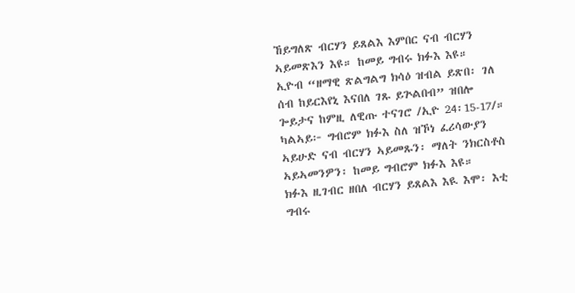ኸይግለጽ ብርሃን ይጸልእ እምበር ናብ ብርሃን ኣይመጽእን እዩ። ከመይ ግብሩ ክፉእ እዩ።
ኢዮብ “ዘማዊ ጽልግልግ ክሳዕ ዝብል ይጽበ፡ ገለ ሰብ ከይርእየኒ እናበለ ገጹ ይጕልበብ” ዝበሎ ጐይታና ከምዚ ለዊጡ ተናገሮ /ኢዮ 24፡15-17/።
ካልኣይ፦ ግብሮም ክፉእ ስለ ዝኾነ ፈሪሳውያን ኣይሁድ ናብ ብርሃን ኣይመጹን፡ ማለት ንክርስቶስ ኣይኣመንዎን፡ ከመይ ግብሮም ክፉእ እዩ።
ክፉእ ዚገብር ዘበለ ብርሃን ይጸልእ እዪ እሞ፡ እቲ ግብሩ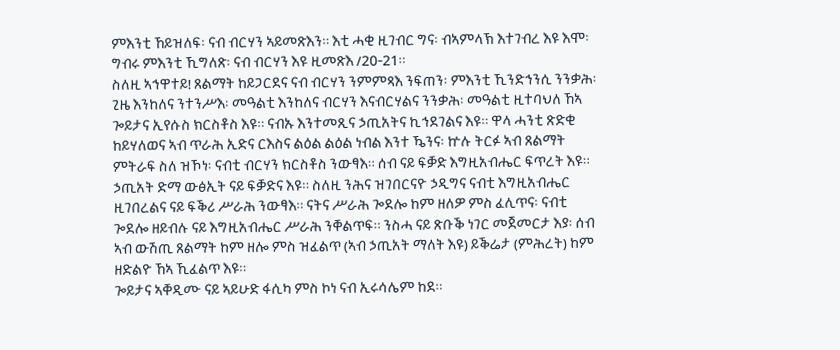ምእንቲ ኸይዝለፍ፡ ናብ ብርሃን ኣይመጽእን። እቲ ሓቂ ዚገብር ግና፡ ብኣምላኽ እተገብረ እዩ እሞ፡ ግብሩ ምእንቲ ኺግለጽ፡ ናብ ብርሃን እዩ ዚመጽእ /20-21።
ስለዚ ኣኅዋተይ! ጸልማት ከይጋርደና ናብ ብርሃን ንምምጻእ ንፍጠን፡ ምእንቲ ኺንድኅንሲ ንንቃሕ፡ ጊዜ እንከለና ንተንሥእ፡ መዓልቲ እንከለና ብርሃን እናብርሃልና ንንቃሕ፡ መዓልቲ ዚተባህለ ኸኣ ጐይታና ኢየሱስ ክርስቶስ እዩ። ናብኡ እንተመጺና ኃጢአትና ኪኅደገልና እዩ። ዋላ ሓንቲ ጽድቂ ከይሃለወና ኣብ ጥራሕ ኢድና ርእስና ልዕል ልዕል ነብል እንተ ዄንና፡ ኵሉ ትርፉ ኣብ ጸልማት ምትራፍ ስለ ዝኾነ፡ ናብቲ ብርሃን ክርስቶስ ንውፃእ። ሰብ ናይ ፍቓድ እግዚአብሔር ፍጥረት እዩ። ኃጢአት ድማ ውፅኢት ናይ ፍቓድና እዩ። ስለዚ ንሕና ዝገበርናዮ ኃዲግና ናብቲ እግዚአብሔር ዚገበረልና ናይ ፍቕሪ ሥራሕ ንውፃእ። ናትና ሥራሕ ጐደሎ ከም ዘለዎ ምስ ፈሊጥና፡ ናብቲ ጐደሎ ዘይብሉ ናይ እግዚአብሔር ሥራሕ ንቐልጥፍ። ንስሓ ናይ ጽቡቕ ነገር መጀመርታ እያ፡ ሰብ ኣብ ውሽጢ ጸልማት ከም ዘሎ ምስ ዝፈልጥ (ኣብ ኃጢአት ማለት እዩ) ይቕሬታ (ምሕረት) ከም ዘድልዮ ኸኣ ኺፈልጥ እዩ።
ጐይታና ኣቐዲሙ ናይ ኣይሁድ ፋሲካ ምስ ኮነ ናብ ኢሩሳሌም ከደ።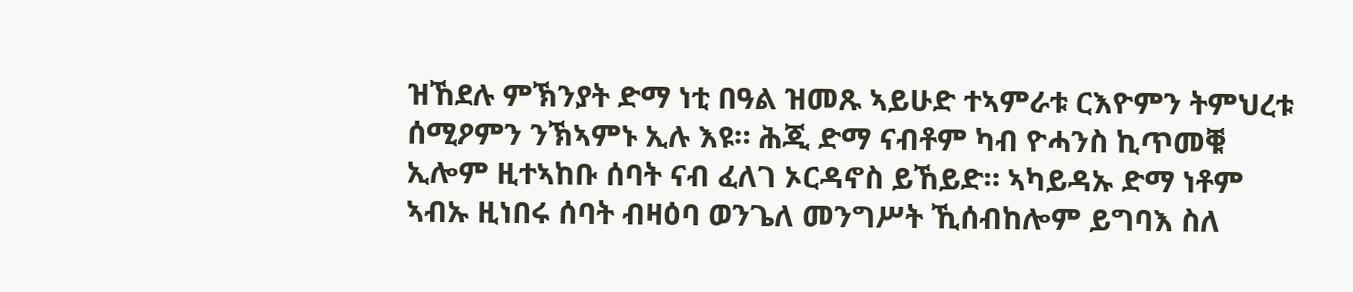ዝኸደሉ ምኽንያት ድማ ነቲ በዓል ዝመጹ ኣይሁድ ተኣምራቱ ርእዮምን ትምህረቱ ሰሚዖምን ንኽኣምኑ ኢሉ እዩ። ሕጂ ድማ ናብቶም ካብ ዮሓንስ ኪጥመቑ ኢሎም ዚተኣከቡ ሰባት ናብ ፈለገ ኦርዳኖስ ይኸይድ። ኣካይዳኡ ድማ ነቶም ኣብኡ ዚነበሩ ሰባት ብዛዕባ ወንጌለ መንግሥት ኺሰብከሎም ይግባእ ስለ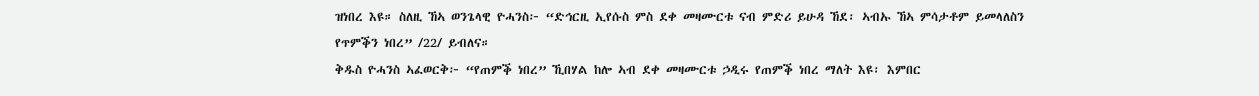ዝነበረ እዩ። ስለዚ ኸኣ ወንጌላዊ ዮሓንስ፦ “ድኅርዚ ኢየሱስ ምስ ደቀ መዛሙርቱ ናብ ምድሪ ይሁዳ ኸደ፡ ኣብኡ ኸኣ ምሳታቶም ይመላለስን የጥምቕን ነበረ” /22/ ይብለና።
ቅዱስ ዮሓንስ ኣፈወርቅ፦ “የጠምቕ ነበረ” ኺበሃል ከሎ ኣብ ደቀ መዛሙርቱ ኃዲሩ የጠምቕ ነበረ ማለት እዩ፡ እምበር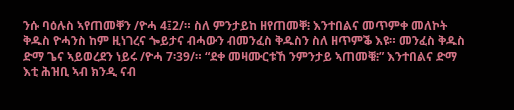ንሱ ባዕሉስ ኣየጠመቐን /ዮሓ 4፤2/። ስለ ምንታይከ ዘየጠመቐ፧ እንተበልና መጥምቀ መለኮት ቅዱስ ዮሓንስ ከም ዚነገረና ጐይታና ብሓውን ብመንፈስ ቅዱስን ስለ ዘጥምቕ እዩ። መንፈስ ቅዱስ ድማ ጌና ኣይወረደን ነይሩ /ዮሓ 7፡39/። “ደቀ መዛሙርቱኸ ንምንታይ ኣጠመቑ፧” እንተበልና ድማ እቲ ሕዝቢ ኣብ ክንዲ ናብ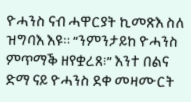ዮሓንስ ናብ ሓዋርያት ኪመጽእ ስለ ዝግባእ እዩ። “ንምንታይከ ዮሓንስ ምጥማቕ ዘየቋረጸ፧” እንተ በልና ድማ ናይ ዮሓንስ ደቀ መዛሙርት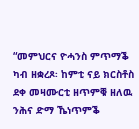“መምህርና ዮሓንስ ምጥማቕ ካብ ዘቋረጾ፡ ከምቲ ናይ ክርስቶስ ደቀ መዛሙርቲ ዘጥምቑ ዘለዉ ንሕና ድማ ኼነጥምቕ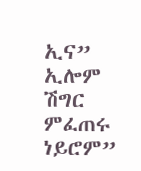ኢና” ኢሎም ሽግር ምፈጠሩ ነይሮም”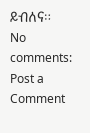ይብለና።
No comments:
Post a Comment